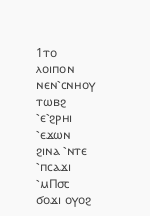1ⲧⲟ ⲗⲟⲓⲡⲟⲛ ⲛⲉⲛ⳿ⲥⲛⲏⲟⲩ ⲧⲱⲃϩ ⳿ⲉ⳿ϩⲣⲏⲓ ⳿ⲉϫⲱⲛ ϩⲓⲛⲁ ⳿ⲛⲧⲉ ⳿ⲡⲥⲁϫⲓ ⳿ⲙⲠ⳪ ϭⲟϫⲓ ⲟⲩⲟϩ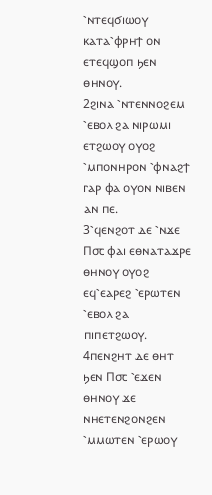⳿ⲛⲧⲉϥϭⲓⲱⲟⲩ ⲕⲁⲧⲁ⳿ⲫⲣⲏϯ ⲟⲛ ⲉⲧⲉϥϣⲟⲡ ϧⲉⲛ ⲑⲏⲛⲟⲩ.
2ϩⲓⲛⲁ ⳿ⲛⲧⲉⲛⲛⲟϩⲉⲙ ⳿ⲉⲃⲟⲗ ϩⲁ ⲛⲓⲣⲱⲙⲓ ⲉⲧϩⲱⲟⲩ ⲟⲩⲟϩ ⳿ⲙⲡⲟⲛⲏⲣⲟⲛ ⳿ⲫⲛⲁϩϯ ⲅⲁⲣ ⲫⲁ ⲟⲩⲟⲛ ⲛⲓⲃⲉⲛ ⲁⲛ ⲡⲉ.
3⳿ϥⲉⲛϩⲟⲧ ⲇⲉ ⳿ⲛϫⲉ Ⲡ⳪ ⲫⲁⲓ ⲉⲑⲛⲁⲧⲁϫⲣⲉ ⲑⲏⲛⲟⲩ ⲟⲩⲟϩ ⲉϥ⳿ⲉⲁⲣⲉϩ ⳿ⲉⲣⲱⲧⲉⲛ ⳿ⲉⲃⲟⲗ ϩⲁ ⲡⲓⲡⲉⲧϩⲱⲟⲩ.
4ⲡⲉⲛϩⲏⲧ ⲇⲉ ⲑⲏⲧ ϧⲉⲛ Ⲡ⳪ ⳿ⲉϫⲉⲛ ⲑⲏⲛⲟⲩ ϫⲉ ⲛⲏⲉⲧⲉⲛϩⲟⲛϩⲉⲛ ⳿ⲙⲙⲱⲧⲉⲛ ⳿ⲉⲣⲱⲟⲩ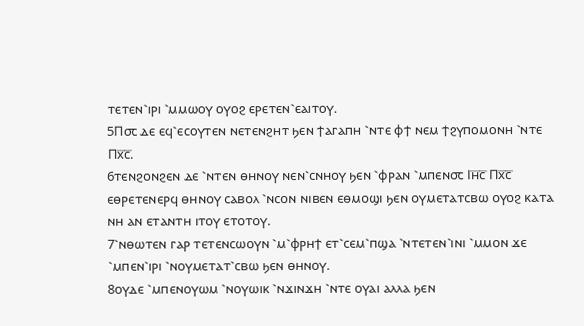ⲧⲉⲧⲉⲛ⳿ⲓⲣⲓ ⳿ⲙⲙⲱⲟⲩ ⲟⲩⲟϩ ⲉⲣⲉⲧⲉⲛ⳿ⲉⲁⲓⲧⲟⲩ.
5Ⲡ⳪ ⲇⲉ ⲉϥ⳿ⲉⲥⲟⲩⲧⲉⲛ ⲛⲉⲧⲉⲛϩⲏⲧ ϧⲉⲛ ϯⲁⲅⲁⲡⲏ ⳿ⲛⲧⲉ ⲫϯ ⲛⲉⲙ ϯϩⲩⲡⲟⲙⲟⲛⲏ ⳿ⲛⲧⲉ Ⲡⲭ̅ⲥ̅.
6ⲧⲉⲛϩⲟⲛϩⲉⲛ ⲇⲉ ⳿ⲛⲧⲉⲛ ⲑⲏⲛⲟⲩ ⲛⲉⲛ⳿ⲥⲛⲏⲟⲩ ϧⲉⲛ ⳿ⲫⲣⲁⲛ ⳿ⲙⲡⲉⲛ⳪ Ⲓⲏ̅ⲥ̅ Ⲡⲭ̅ⲥ̅ ⲉⲑⲣⲉⲧⲉⲛⲉⲣϥ ⲑⲏⲛⲟⲩ ⲥⲁⲃⲟⲗ ⳿ⲛⲥⲟⲛ ⲛⲓⲃⲉⲛ ⲉⲑⲙⲟϣⲓ ϧⲉⲛ ⲟⲩⲙⲉⲧⲁⲧⲥⲃⲱ ⲟⲩⲟϩ ⲕⲁⲧⲁ ⲛⲏ ⲁⲛ ⲉⲧⲁⲛⲧⲏ ⲓⲧⲟⲩ ⲉⲧⲟⲧⲟⲩ.
7⳿ⲛⲑⲱⲧⲉⲛ ⲅⲁⲣ ⲧⲉⲧⲉⲛⲥⲱⲟⲩⲛ ⳿ⲙ⳿ⲫⲣⲏϯ ⲉⲧ⳿ⲥⲉⲙ⳿ⲡϣⲁ ⳿ⲛⲧⲉⲧⲉⲛ⳿ⲓⲛⲓ ⳿ⲙⲙⲟⲛ ϫⲉ ⳿ⲙⲡⲉⲛ⳿ⲓⲣⲓ ⳿ⲛⲟⲩⲙⲉⲧⲁⲧ⳿ⲥⲃⲱ ϧⲉⲛ ⲑⲏⲛⲟⲩ.
8ⲟⲩⲇⲉ ⳿ⲙⲡⲉⲛⲟⲩⲱⲙ ⳿ⲛⲟⲩⲱⲓⲕ ⳿ⲛϫⲓⲛϫⲏ ⳿ⲛⲧⲉ ⲟⲩⲁⲓ ⲁⲗⲗⲁ ϧⲉⲛ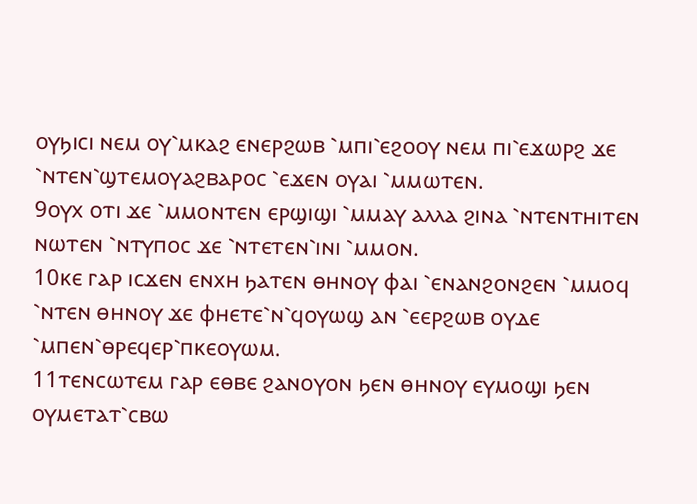ⲟⲩϧⲓⲥⲓ ⲛⲉⲙ ⲟⲩ⳿ⲙⲕⲁϩ ⲉⲛⲉⲣϩⲱⲃ ⳿ⲙⲡⲓ⳿ⲉϩⲟⲟⲩ ⲛⲉⲙ ⲡⲓ⳿ⲉϫⲱⲣϩ ϫⲉ ⳿ⲛⲧⲉⲛ⳿ϣⲧⲉⲙⲟⲩⲁϩⲃⲁⲣⲟⲥ ⳿ⲉϫⲉⲛ ⲟⲩⲁⲓ ⳿ⲙⲙⲱⲧⲉⲛ.
9ⲟⲩⲭ ⲟⲧⲓ ϫⲉ ⳿ⲙⲙⲟⲛⲧⲉⲛ ⲉⲣϣⲓϣⲓ ⳿ⲙⲙⲁⲩ ⲁⲗⲗⲁ ϩⲓⲛⲁ ⳿ⲛⲧⲉⲛⲧⲏⲓⲧⲉⲛ ⲛⲱⲧⲉⲛ ⳿ⲛⲧⲩⲡⲟⲥ ϫⲉ ⳿ⲛⲧⲉⲧⲉⲛ⳿ⲓⲛⲓ ⳿ⲙⲙⲟⲛ.
10ⲕⲉ ⲅⲁⲣ ⲓⲥϫⲉⲛ ⲉⲛⲭⲏ ϧⲁⲧⲉⲛ ⲑⲏⲛⲟⲩ ⲫⲁⲓ ⳿ⲉⲛⲁⲛϩⲟⲛϩⲉⲛ ⳿ⲙⲙⲟϥ ⳿ⲛⲧⲉⲛ ⲑⲏⲛⲟⲩ ϫⲉ ⲫⲏⲉⲧⲉ⳿ⲛ⳿ϥⲟⲩⲱϣ ⲁⲛ ⳿ⲉⲉⲣϩⲱⲃ ⲟⲩⲇⲉ ⳿ⲙⲡⲉⲛ⳿ⲑⲣⲉϥⲉⲣ⳿ⲡⲕⲉⲟⲩⲱⲙ.
11ⲧⲉⲛⲥⲱⲧⲉⲙ ⲅⲁⲣ ⲉⲑⲃⲉ ϩⲁⲛⲟⲩⲟⲛ ϧⲉⲛ ⲑⲏⲛⲟⲩ ⲉⲩⲙⲟϣⲓ ϧⲉⲛ ⲟⲩⲙⲉⲧⲁⲧ⳿ⲥⲃⲱ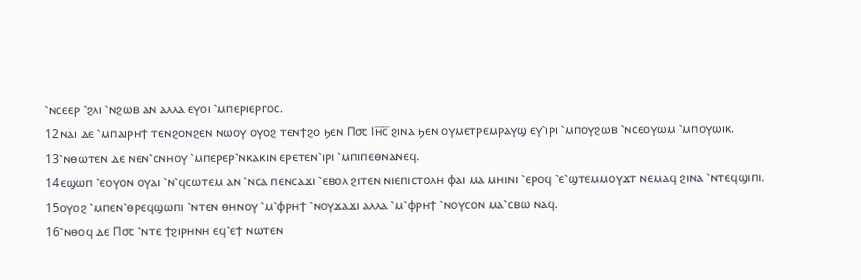⳿ⲛⲥⲉⲉⲣ ⳿ϩⲗⲓ ⳿ⲛϩⲱⲃ ⲁⲛ ⲁⲗⲗⲁ ⲉⲩⲟⲓ ⳿ⲙⲡⲉⲣⲓⲉⲣⲅⲟⲥ.
12ⲛⲁⲓ ⲇⲉ ⳿ⲙⲡⲁⲓⲣⲏϯ ⲧⲉⲛϩⲟⲛϩⲉⲛ ⲛⲱⲟⲩ ⲟⲩⲟϩ ⲧⲉⲛϯϩⲟ ϧⲉⲛ Ⲡ⳪ Ⲓⲏ̅ⲥ̅ ϩⲓⲛⲁ ϧⲉⲛ ⲟⲩⲙⲉⲧⲣⲉⲙⲣⲁⲩϣ ⲉⲩ⳿ⲓⲣⲓ ⳿ⲙⲡⲟⲩϩⲱⲃ ⳿ⲛⲥⲉⲟⲩⲱⲙ ⳿ⲙⲡⲟⲩⲱⲓⲕ.
13⳿ⲛⲑⲱⲧⲉⲛ ⲇⲉ ⲛⲉⲛ⳿ⲥⲛⲏⲟⲩ ⳿ⲙⲡⲉⲣⲉⲣ⳿ⲛⲕⲁⲕⲓⲛ ⲉⲣⲉⲧⲉⲛ⳿ⲓⲣⲓ ⳿ⲙⲡⲓⲡⲉⲑⲛⲁⲛⲉϥ.
14ⲉϣⲱⲡ ⳿ⲉⲟⲩⲟⲛ ⲟⲩⲁⲓ ⳿ⲛ⳿ϥⲥⲱⲧⲉⲙ ⲁⲛ ⳿ⲛⲥⲁ ⲡⲉⲛⲥⲁϫⲓ ⳿ⲉⲃⲟⲗ ϩⲓⲧⲉⲛ ⲛⲓⲉⲡⲓⲥⲧⲟⲗⲏ ⲫⲁⲓ ⲙⲁ ⲙⲏⲓⲛⲓ ⳿ⲉⲣⲟϥ ⳿ⲉ⳿ϣⲧⲉⲙⲙⲟⲩϫⲧ ⲛⲉⲙⲁϥ ϩⲓⲛⲁ ⳿ⲛⲧⲉϥϣⲓⲡⲓ.
15ⲟⲩⲟϩ ⳿ⲙⲡⲉⲛ⳿ⲑⲣⲉϥϣⲱⲡⲓ ⳿ⲛⲧⲉⲛ ⲑⲏⲛⲟⲩ ⳿ⲙ⳿ⲫⲣⲏϯ ⳿ⲛⲟⲩϫⲁϫⲓ ⲁⲗⲗⲁ ⳿ⲙ⳿ⲫⲣⲏϯ ⳿ⲛⲟⲩⲥⲟⲛ ⲙⲁ⳿ⲥⲃⲱ ⲛⲁϥ.
16⳿ⲛⲑⲟϥ ⲇⲉ Ⲡ⳪ ⳿ⲛⲧⲉ ϯϩⲓⲣⲏⲛⲏ ⲉϥ⳿ⲉϯ ⲛⲱⲧⲉⲛ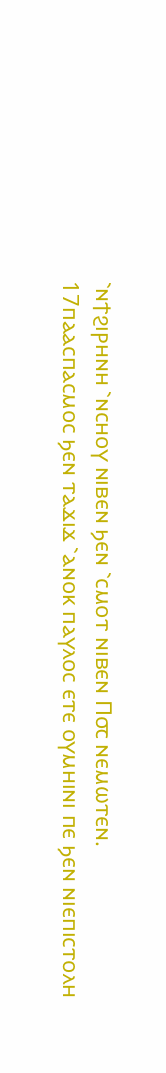⳿ⲛϯϩⲓⲣⲏⲛⲏ ⳿ⲛⲥⲏⲟⲩ ⲛⲓⲃⲉⲛ ϧⲉⲛ ⳿ⲥⲙⲟⲧ ⲛⲓⲃⲉⲛ Ⲡ⳪ ⲛⲉⲙⲱⲧⲉⲛ.
17ⲡⲁⲁⲥⲡⲁⲥⲙⲟⲥ ϧⲉⲛ ⲧⲁϫⲓϫ ⳿ⲁⲛⲟⲕ ⲡⲁⲩⲗⲟⲥ ⲉⲧⲉ ⲟⲩⲙⲏⲓⲛⲓ ⲡⲉ ϧⲉⲛ ⲛⲓⲉⲡⲓⲥⲧⲟⲗⲏ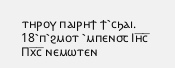ⲧⲏⲣⲟⲩ ⲡⲁⲓⲣⲏϯ ϯ⳿ⲥϧⲁⲓ.
18⳿ⲡ⳿ϩⲙⲟⲧ ⳿ⲙⲡⲉⲛ⳪ Ⲓⲏ̅ⲥ̅ Ⲡⲭ̅ⲥ̅ ⲛⲉⲙⲱⲧⲉⲛ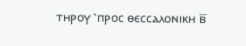ⲧⲏⲣⲟⲩ ⳿ⲡⲣⲟⲥ ⲑⲉⲥⲥⲁⲗⲟⲛⲓⲕⲏ ⲃ̅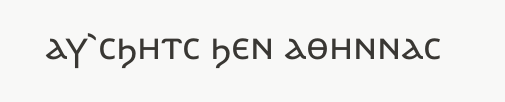ⲁⲩ⳿ⲥϧⲏⲧⲥ ϧⲉⲛ ⲁⲑⲏⲛⲛⲁⲥ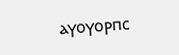ⲁⲩⲟⲩⲟⲣⲡⲥ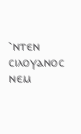⳿ⲛⲧⲉⲛ ⲥⲓⲗⲟⲩⲁⲛⲟⲥ ⲛⲉⲙ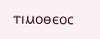ⲧⲓⲙⲟⲑⲉⲟⲥ